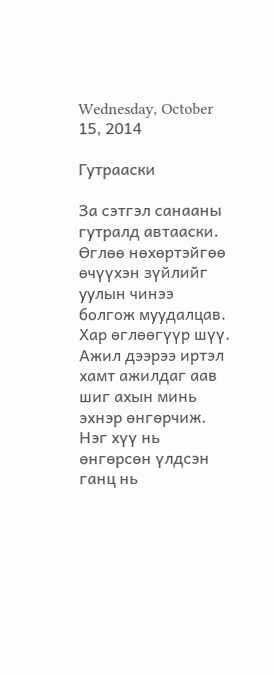Wednesday, October 15, 2014

Гутрааски

За сэтгэл санааны гутралд автааски.
Өглөө нөхөртэйгөө өчүүхэн зүйлийг уулын чинээ болгож муудалцав. Хар өглөөгүүр шүү.
Ажил дээрээ иртэл хамт ажилдаг аав шиг ахын минь эхнэр өнгөрчиж. Нэг хүү нь өнгөрсөн үлдсэн ганц нь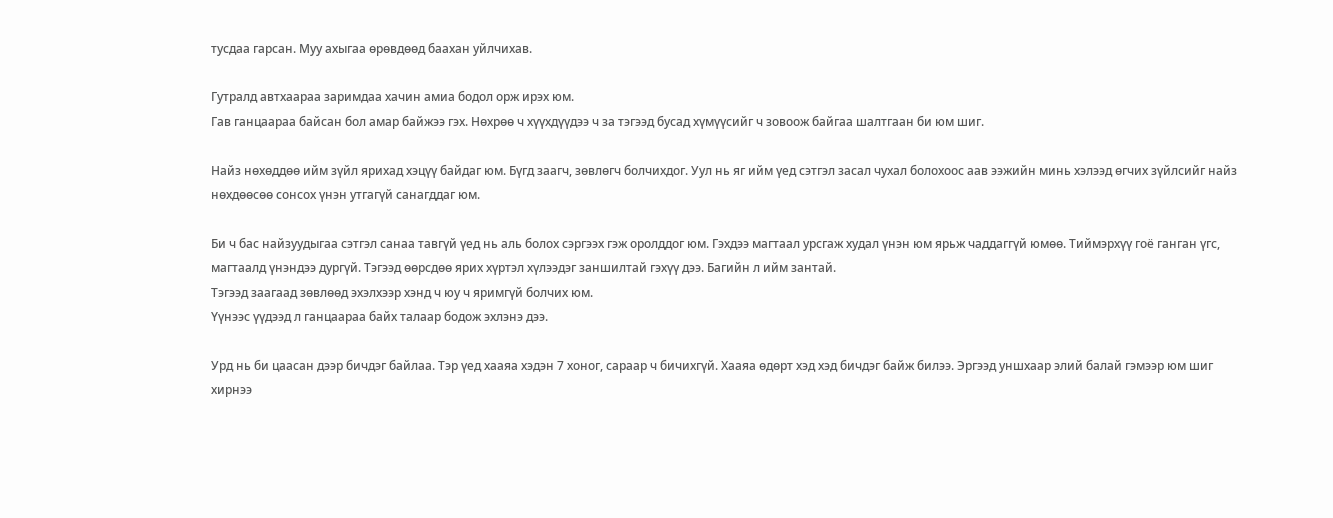тусдаа гарсан. Муу ахыгаа өрөвдөөд баахан уйлчихав.

Гутралд автхаараа заримдаа хачин амиа бодол орж ирэх юм.
Гав ганцаараа байсан бол амар байжээ гэх. Нөхрөө ч хүүхдүүдээ ч за тэгээд бусад хүмүүсийг ч зовоож байгаа шалтгаан би юм шиг.

Найз нөхөддөө ийм зүйл ярихад хэцүү байдаг юм. Бүгд заагч, зөвлөгч болчихдог. Уул нь яг ийм үед сэтгэл засал чухал болохоос аав ээжийн минь хэлээд өгчих зүйлсийг найз нөхдөөсөө сонсох үнэн утгагүй санагддаг юм.

Би ч бас найзуудыгаа сэтгэл санаа тавгүй үед нь аль болох сэргээх гэж оролддог юм. Гэхдээ магтаал урсгаж худал үнэн юм ярьж чаддаггүй юмөө. Тиймэрхүү гоё ганган үгс, магтаалд үнэндээ дургүй. Тэгээд өөрсдөө ярих хүртэл хүлээдэг заншилтай гэхүү дээ. Багийн л ийм зантай.
Тэгээд заагаад зөвлөөд эхэлхээр хэнд ч юу ч яримгүй болчих юм.
Үүнээс үүдээд л ганцаараа байх талаар бодож эхлэнэ дээ.

Урд нь би цаасан дээр бичдэг байлаа. Тэр үед хааяа хэдэн 7 хоног, сараар ч бичихгүй. Хааяа өдөрт хэд хэд бичдэг байж билээ. Эргээд уншхаар элий балай гэмээр юм шиг хирнээ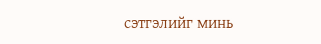сэтгэлийг минь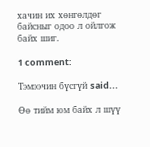хачин их хөнгөлдөг байсныг одоо л ойлгож байх шиг.

1 comment:

Тэмээчин бүсгүй said...

Өө тийм юм байх л шүү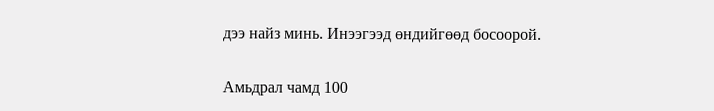дээ найз минь. Инээгээд өндийгөөд босоорой.

Амьдрал чамд 100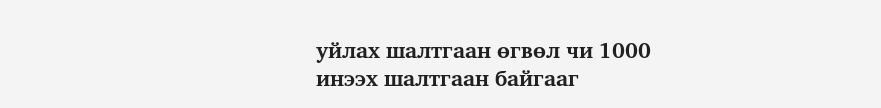уйлах шалтгаан өгвөл чи 1000 инээх шалтгаан байгааг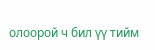олоорой ч бил үү тийм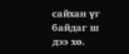сайхан үг байдаг ш дээ хө.